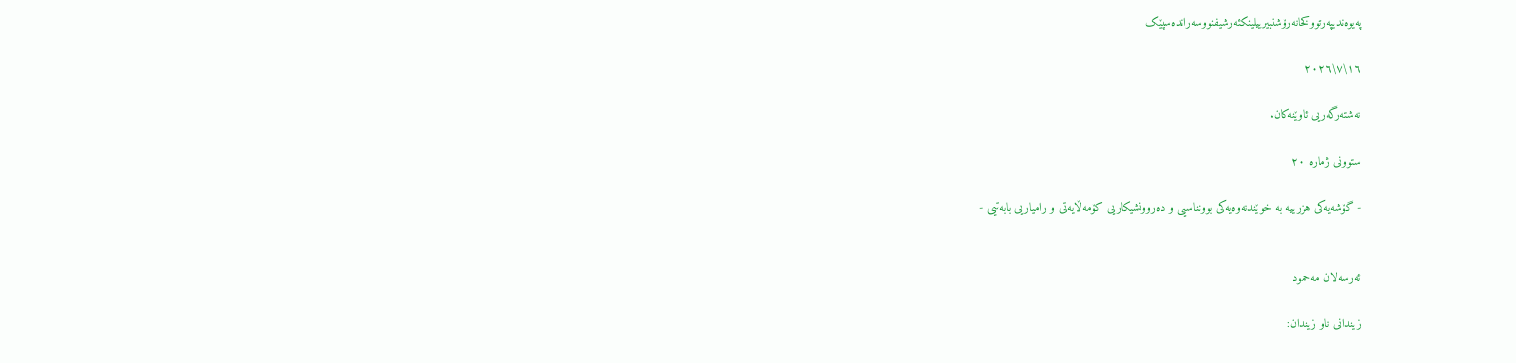په‌یوه‌ندیپه‌رتووکخانه‌رۆشنبیرییلینکئه‌رشیفنووسه‌رانده‌سپێک

١٦\٧\٢٠٢٦

نەشتەرگەریی ئاوێنەکان.

ستوونی ژمارە ٢٠

- گۆشەیەکی هزرییە بە خوێندنەوەیەکی بوونناسیی و دەروونشیکاریی کۆمەڵایەتی و رامیاریی بابەتیی -


ئەرسەلان مەحمود

زیندانی ناو زیندان: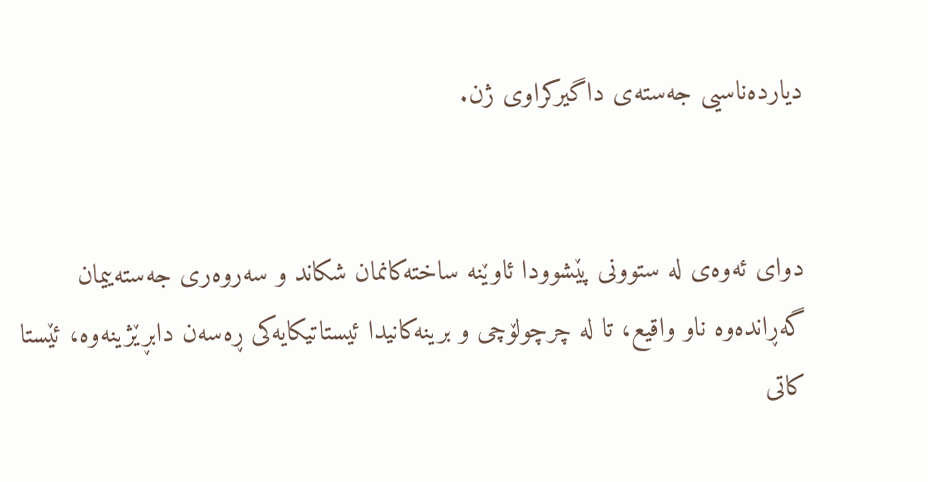دیاردەناسیی جەستەی داگیرکراوی ژن.


دوای ئەوەی لە ستوونی پێشوودا ئاوێنە ساختەکانمان شکاند و سەروەری جەستەییمان گەڕاندەوە ناو واقیع، تا لە چرچولۆچی و برینەکانیدا ئیستاتیکایەکی ڕەسەن دابڕێژینەوە، ئێستا کاتی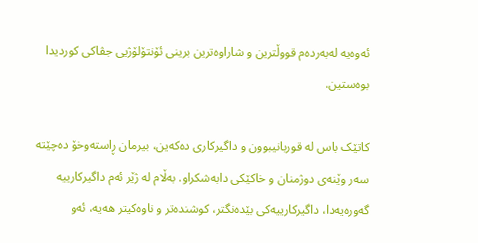ئەوەیە لەبەردەم قووڵترین و شاراوەترین برینی ئۆنتۆلۆژیی جڤاکی کوردیدا بوەستین.

کاتێک باس لە قوربانیبوون و داگیرکاری دەکەین، بیرمان ڕاستەوخۆ دەچێتە سەر وێنەی دوژمنان و خاکێکی دابەشکراو. بەڵام لە ژێر ئەم داگیرکارییە گەورەیەدا، داگیرکارییەکی بێدەنگتر، کوشندەتر و ناوەکیتر هەیە، ئەو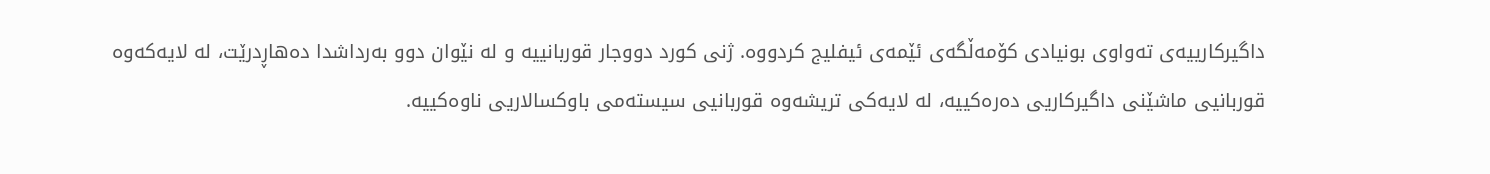داگیرکارییەی تەواوی بونیادی کۆمەڵگەی ئێمەی ئیفلیج کردووە. ژنی کورد دووجار قوربانییە و لە نێوان دوو بەرداشدا دەهاڕدرێت، لە لایەکەوە قوربانیی ماشێنی داگیرکاریی دەرەکییە، لە لایەکی تریشەوە قوربانیی سیستەمی باوکسالاریی ناوەکییە.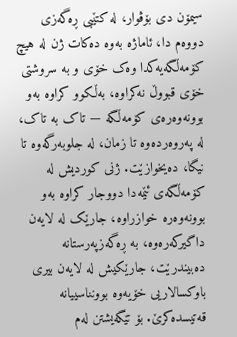سیمۆن دی بۆڤوار، لە کتێبی ڕەگەزی دووەم دا، ئاماژە بەوە دەکات ژن لە هیچ کۆمەڵگەیەکدا وەک خۆی و بە سروشتی خۆی قبووڵ نەکراوە، بەڵکوو کراوە بەو بوونەوەرەی کۆمەڵگە — تاک بە تاک، لە پەروەردەوە تا زمان، لە جلوبەرگەوە تا نیگا، دەیخوازێت. ژنی کوردیش لە کۆمەڵگەی ئێمەدا دووجار کراوە بەو بوونەوەرە خوازراوە، جارێک لە لایەن داگیرکەرەوە، بە ڕەگەزپەرستانە دەبیندرێت، جارێکیش لە لایەن بیری باوکسالاریی خۆیەوە بوونناسییانە قەتیسدەکرێ. بۆ تێگەیشتن لەم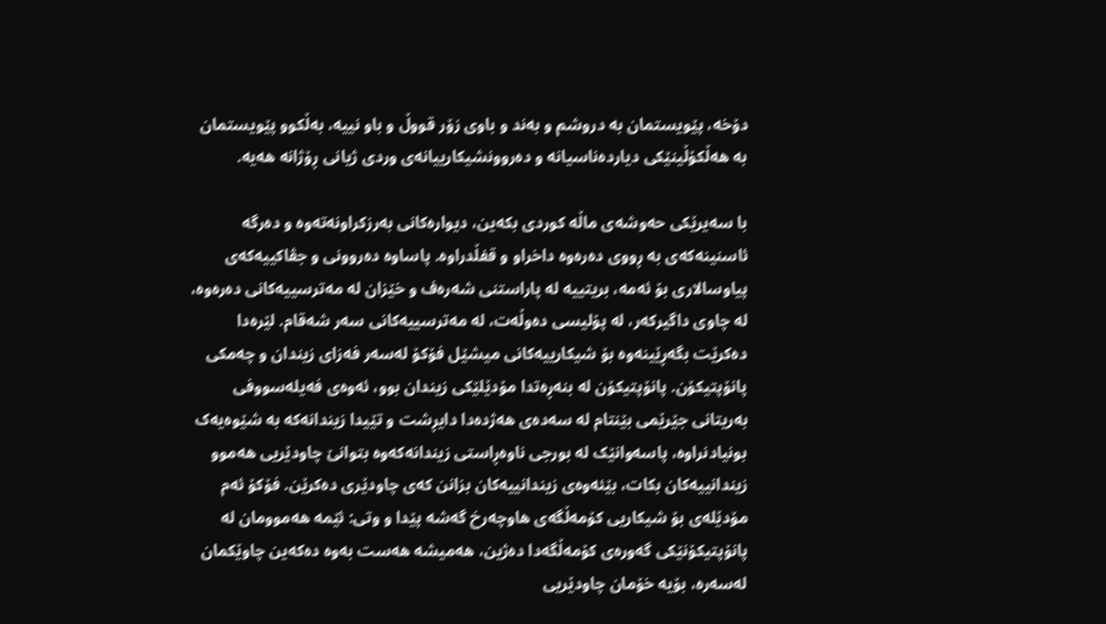دۆخە، پێویستمان بە دروشم و بەند و باوی زۆر قووڵ و باو نییە، بەڵکوو پێویستمان بە هەڵکۆڵینێکی دیاردەناسیانە و دەروونشیکارییانەی وردی ژیانی ڕۆژانە هەیە.

با سەیرێکی حەوشەی ماڵە کوردی بکەین، دیوارەکانی بەرزکراونەتەوە و دەرگە ئاسنینەکەی بە ڕووی دەرەوە داخراو و قفڵدراوە. پاساوە دەروونی و جڤاکییەکەی پیاوسالاری بۆ ئەمە، بریتییە لە پاراستنی شەرەف و خێزان لە مەترسییەکانی دەرەوە، لە چاوی داگیرکەر، لە پۆلیسی دەوڵەت، لە مەترسییەکانی سەر شەقام. لێرەدا دەکرێت بگەڕێینەوە بۆ شیکارییەکانی میشێل فۆکۆ لەسەر فەزای زیندان و چەمکی پانۆپتیکۆن. پانۆپتیکۆن لە بنەڕەتدا مۆدێلێکی زیندان بوو، ئەوەی فەیلەسووفی بەریتانی جێرێمی بێنتام لە سەدەی هەژدەدا دایڕشت و تێیدا زیندانەکە بە شێوەیەک بونیادنراوە، پاسەوانێک لە بورجی ناوەڕاستی زیندانەکەوە بتوانێ چاودێریی هەموو زیندانییەکان بکات، بێئەوەی زیندانییەکان بزانن کەی چاودێری دەکرێن. فۆکۆ ئەم مۆدێلەی بۆ شیکاریی کۆمەڵگەی هاوچەرخ گەشە پێدا و وتی: ئێمە هەموومان لە پانۆپتیکۆنێکی گەورەی کۆمەڵگەدا دەژین، هەمیشە هەست بەوە دەکەین چاوێکمان لەسەرە، بۆیە خۆمان چاودێریی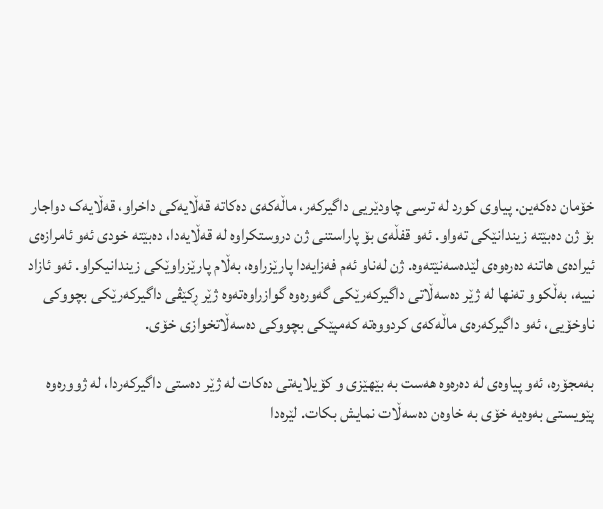خۆمان دەکەین. پیاوی کورد لە ترسی چاودێریی داگیرکەر، ماڵەکەی دەکاتە قەڵایەکی داخراو، قەڵایەک دواجار بۆ ژن دەبێتە زیندانێکی تەواو. ئەو قفڵەی بۆ پاراستنی ژن دروستکراوە لە قەڵایەدا، دەبێتە خودی ئەو ئامرازەی ئیرادەی هاتنە دەرەوەی لێدەسەنێتەوە. ژن لەناو ئەم فەزایەدا پارێزراوە، بەڵام پارێزراوێکی زیندانیکراو. ئەو ئازاد نییە، بەڵکوو تەنها لە ژێر دەسەڵاتی داگیرکەرێکی گەورەوە گوازراوەتەوە ژێر ڕکێڤی داگیرکەرێکی بچووکی ناوخۆیی، ئەو داگیرکەرەی ماڵەکەی کردووەتە کەمپێکی بچووکی دەسەڵاتخوازی خۆی.

بەمجۆرە، ئەو پیاوەی لە دەرەوە هەست بە بێهێزی و کۆیلایەتی دەکات لە ژێر دەستی داگیرکەردا، لە ژوورەوە پێویستی بەوەیە خۆی بە خاوەن دەسەڵات نمایش بکات. لێرەدا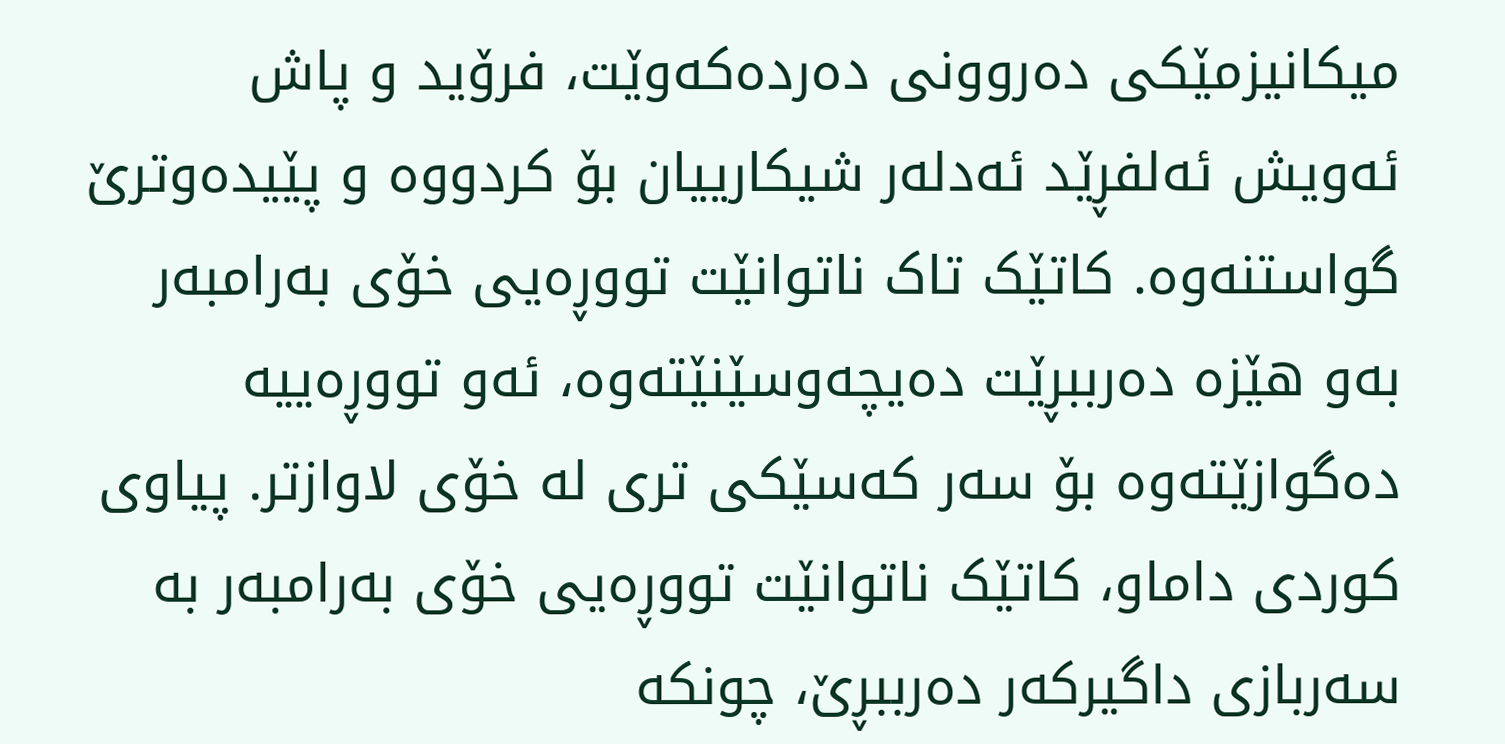میکانیزمێکی دەروونی دەردەکەوێت، فرۆید و پاش ئەویش ئەلفڕێد ئەدلەر شیکارییان بۆ کردووە و پێیدەوترێ گواستنەوە. کاتێک تاک ناتوانێت تووڕەیی خۆی بەرامبەر بەو هێزە دەرببڕێت دەیچەوسێنێتەوە، ئەو تووڕەییە دەگوازێتەوە بۆ سەر کەسێکی تری لە خۆی لاوازتر. پیاوی کوردی داماو، کاتێک ناتوانێت تووڕەیی خۆی بەرامبەر بە سەربازی داگیرکەر دەرببڕێ، چونکە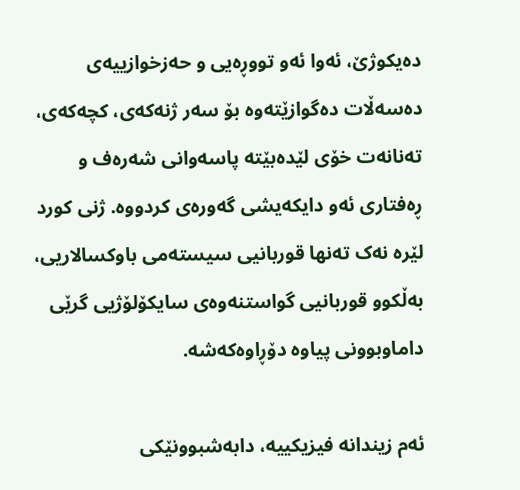دەیکوژێ، ئەوا ئەو تووڕەیی و حەزخوازییەی دەسەڵات دەگوازێتەوە بۆ سەر ژنەکەی، کچەکەی، تەنانەت خۆی لێدەبێتە پاسەوانی شەرەف و ڕەفتاری ئەو دایکەیشی گەورەی کردووە. ژنی کورد لێرە نەک تەنها قوربانیی سیستەمی باوکسالاریی، بەڵکوو قوربانیی گواستنەوەی سایکۆلۆژیی گرێی داماوبوونی پیاوە دۆڕاوەکەشە.

ئەم زیندانە فیزیکییە، دابەشبوونێکی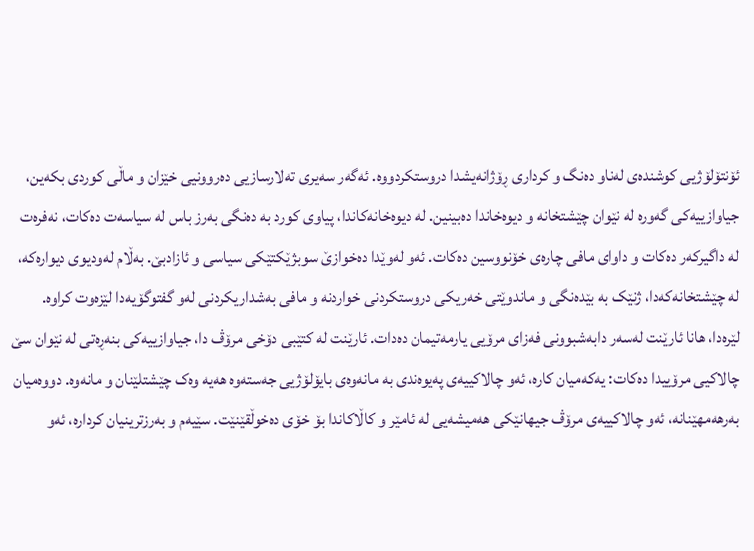ئۆنتۆلۆژیی کوشندەی لەناو دەنگ و کرداری ڕۆژانەیشدا دروستکردووە. ئەگەر سەیری تەلارسازیی دەروونیی خێزان و ماڵی کوردی بکەین، جیاوازییەکی گەورە لە نێوان چێشتخانە و دیوەخاندا دەبینین. لە دیوەخانەکاندا، پیاوی کورد بە دەنگی بەرز باس لە سیاسەت دەکات، نەفرەت لە داگیرکەر دەکات و داوای مافی چارەی خۆنووسین دەکات. ئەو لەوێدا دەخوازێ سوبژێکتێکی سیاسی و ئازادبێ. بەڵام لەودیوی دیوارەکە، لە چێشتخانەکەدا، ژنێک بە بێدەنگی و ماندوێتی خەریکی دروستکردنی خواردنە و مافی بەشداریکردنی لەو گفتوگۆیەدا لێزەوت کراوە. لێرەدا، هانا ئارێنت لەسەر دابەشبوونی فەزای مرۆیی یارمەتیمان دەدات. ئارێنت لە کتێبی دۆخی مرۆڤ دا، جیاوازییەکی بنەڕەتی لە نێوان سێ چالاکیی مرۆییدا دەکات: یەکەمیان کارە، ئەو چالاکییەی پەیوەندی بە مانەوەی بایۆلۆژیی جەستەوە هەیە وەک چێشتلێنان و مانەوە. دووەمیان بەرهەمهێنانە، ئەو چالاکییەی مرۆڤ جیهانێکی هەمیشەیی لە ئامێر و کاڵاکاندا بۆ خۆی دەخوڵقێنێت. سێیەم و بەرزترینیان کردارە، ئەو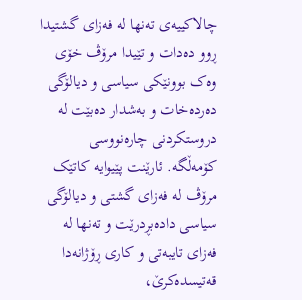چالاکییەی تەنها لە فەزای گشتیدا ڕوو دەدات و تێیدا مرۆڤ خۆی وەک بوونێکی سیاسی و دیالۆگی دەردەخات و بەشدار دەبێت لە دروستکردنی چارەنووسی کۆمەڵگە. ئارێنت پێیوایە کاتێک مرۆڤ لە فەزای گشتی و دیالۆگی سیاسی دادەبڕدرێت و تەنها لە فەزای تایبەتی و کاری ڕۆژانەدا قەتیسدەکرێ،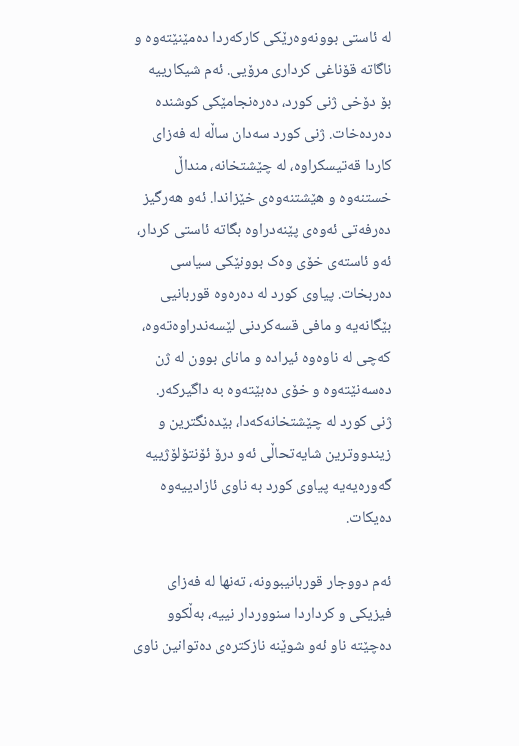لە ئاستی بوونەوەرێکی کارکەردا دەمێنێتەوە و ناگاتە قۆناغی کرداری مرۆیی. ئەم شیکارییە بۆ دۆخی ژنی کورد، دەرەنجامێکی کوشندە دەردەخات. ژنی کورد سەدان ساڵە لە فەزای کاردا قەتیسکراوە، لە چێشتخانە، منداڵ خستنەوە و هێشتنەوەی خێزاندا. ئەو هەرگیز دەرفەتی ئەوەی پێنەدراوە بگاتە ئاستی کردار، ئەو ئاستەی خۆی وەک بوونێکی سیاسی دەربخات. پیاوی کورد لە دەرەوە قوربانیی بێگانەیە و مافی قسەکردنی لێسەندراوەتەوە، کەچی لە ناوەوە ئیرادە و مانای بوون لە ژن دەسەنێتەوە و خۆی دەبێتەوە بە داگیرکەر. ژنی کورد لە چێشتخانەکەدا، بێدەنگترین و زیندووترین شایەتحاڵی ئەو درۆ ئۆنتۆلۆژییە گەورەیەیە پیاوی کورد بە ناوی ئازادییەوە دەیکات.

ئەم دووجار قوربانیبوونە، تەنها لە فەزای فیزیکی و کرداردا سنووردار نییە، بەڵکوو دەچێتە ناو ئەو شوێنە نازکترەی دەتوانین ناوی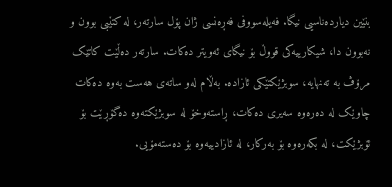بنێین دیاردەناسیی نیگا. فەیلەسووفی فەڕەنسی ژان پۆل سارتەر، لە کتێبی بوون و نەبوون دا، شیکارییەکی قووڵ بۆ نیگای ئەویتر دەکات. سارتەر دەڵێت کاتێک مرۆڤ بە تەنهایە، سوبژێکتێکی ئازادە. بەڵام لەو ساتەی هەست بەوە دەکات چاوێک لە دەرەوە سەیری دەکات، ڕاستەوخۆ لە سوبژێکتەوە دەگۆڕێت بۆ ئۆبژێکت، لە بکەرەوە بۆ بەرکار، لە ئازادییەوە بۆ دەستەمۆیی.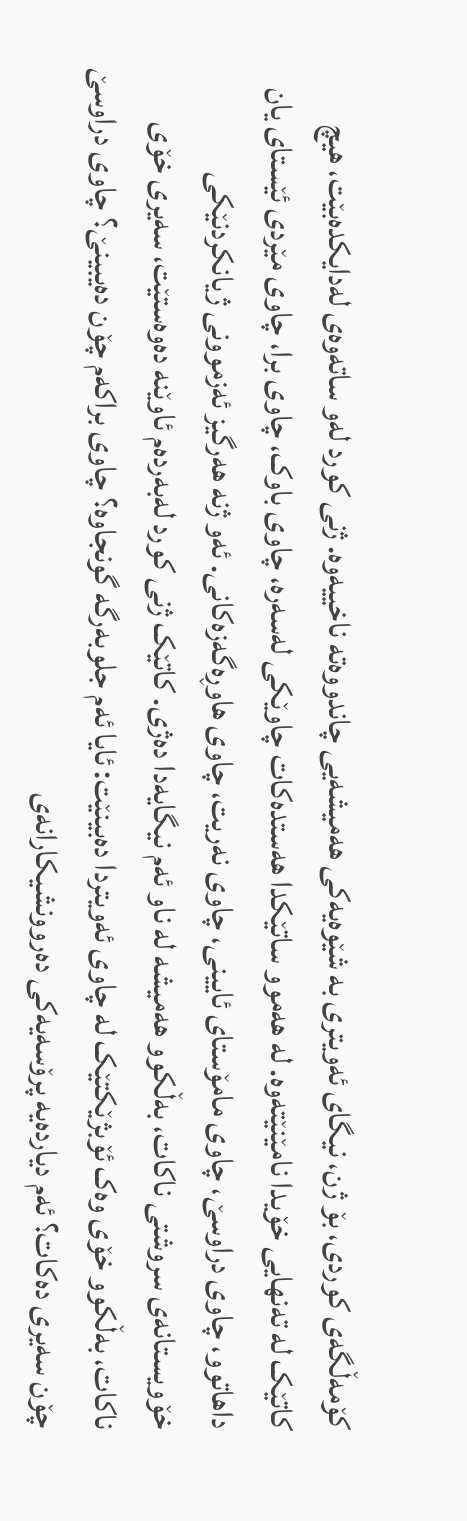کۆمەڵگەی کوردی، بۆ ژن، نیگای ئەویتری بە شێوەیەکی هەمیشەیی چاندووەتە ناخییەوە. ژنی کورد لەو ساتەوەی لەدایکدەبێت، هیچ کاتێک لە تەنهایی خۆیدا نامێنێتەوە. لە هەموو ساتێکدا هەستدەکات چاوێکی لەسەرە، چاوی باوک، چاوی برا، چاوی مێردی ئێستای یان داهاتوو، چاوی دراوسێ، چاوی مامۆستای ئایینی، چاوی نەریت، چاوی هاوڕەگەزەکانی. ئەو ژنە هەرگیز ئەزموونی ژیانکردنێکی خۆویستانەی سروشتی ناکات، بەڵکوو هەمیشە لە ناو ئەم نیگایەدا دەژی. کاتێک ژنی کورد لەبەردەم ئاوێنە دەوەستێت، سەیری خۆی ناکات، بەڵکوو خۆی وەک ئۆبژێکتێک لە چاوی ئەویتردا دەبینێت: ئایا ئەم جلوبەرگە گونجاوە؟ چاوی براکەم چۆن دەیبینێ؟ چاوی دراوسێ چۆن سەیری دەکات؟ ئەم دیاردەیە پرۆسەیەکی دەروونشیکارانەی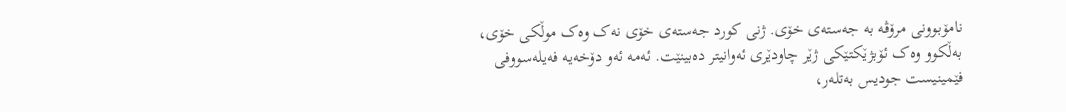نامۆبوونی مرۆڤە بە جەستەی خۆی. ژنی کورد جەستەی خۆی نەک وەک موڵکی خۆی، بەڵکوو وەک ئۆبژێکتێکی ژێر چاودێری ئەوانیتر دەبینێت. ئەمە ئەو دۆخەیە فەیلەسووفی فێمینیست جودیس بەتلەر،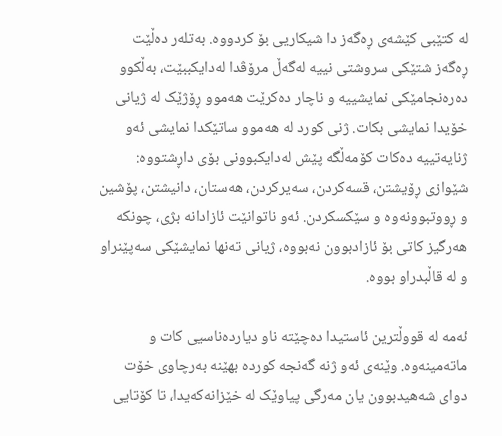لە کتێبی کێشەی ڕەگەز دا شیکاریی بۆ کردووە. بەتلەر دەڵێت ڕەگەز شتێکی سروشتی نییە لەگەڵ مرۆڤدا لەدایکببێت، بەڵکوو دەرەنجامێکی نمایشییە و ناچار دەکرێت هەموو ڕۆژێک لە ژیانی خۆیدا نمایشی بکات. ژنی کورد لە هەموو ساتێکدا نمایشی ئەو ژنایەتییە دەکات کۆمەڵگە پێش لەدایکبوونی بۆی داڕشتووە: شێوازی ڕۆیشتن، قسەکردن، سەیرکردن، هەستان، دانیشتن، پۆشین و ڕووتبوونەوە و سێکسکردن. ئەو ناتوانێت ئازادانە بژی، چونکە هەرگیز کاتی بۆ ئازادبوون نەبووە، ژیانی تەنها نمایشێکی سەپێنراو و لە قاڵبدراو بووە.

ئەمە لە قووڵترین ئاستیدا دەچێتە ناو دیاردەناسیی کات و ماتەمینەوە. وێنەی ئەو ژنە گەنجە کوردە بهێنە بەرچاوی خۆت دوای شەهیدبوون یان مەرگی پیاوێک لە خێزانەکەیدا، تا کۆتایی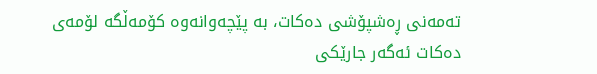تەمەنی ڕەشپۆشی دەکات، بە پێچەوانەوە کۆمەڵگە لۆمەی دەکات ئەگەر جارێکی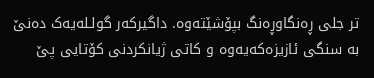تر جلی ڕەنگاوڕەنگ بپۆشێتەوە. داگیرکەر گولـلەیەک دەنێ بە سنگی ئازیزەکەیەوە و کاتی ژیانکردنی کۆتایی پێ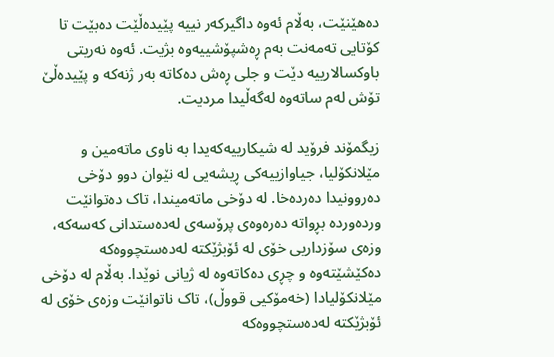دەهێنێت، بەڵام ئەوە داگیرکەر نییە پێیدەڵێت دەبێت تا کۆتایی تەمەنت بەم ڕەشپۆشییەوە بژیت. ئەوە نەریتی باوکسالارییە دێت و جلی ڕەش دەکاتە بەر ژنەکە و پێیدەڵێ تۆش لەم ساتەوە لەگەڵیدا مردیت.

زیگمۆند فرۆید لە شیکارییەکەیدا بە ناوی ماتەمین و مێلانکۆلیا، جیاوازییەکی ڕیشەیی لە نێوان دوو دۆخی دەروونیدا دەردەخا. لە دۆخی ماتەمیندا، تاک دەتوانێت وردەوردە بڕواتە دەرەوەی پرۆسەی لەدەستدانی کەسەکە، وزەی سۆزداریی خۆی لە ئۆبژێکتە لەدەستچووەکە دەکێشێتەوە و چڕی دەکاتەوە لە ژیانی نوێدا. بەڵام لە دۆخی مێلانکۆلیادا (خەمۆکیی قووڵ)، تاک ناتوانێت وزەی خۆی لە ئۆبژێکتە لەدەستچووەکە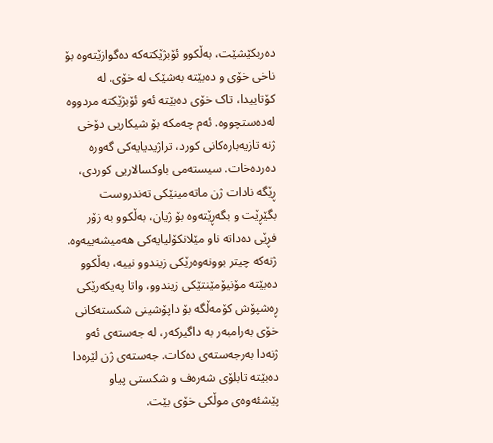دەربکێشێت، بەڵکوو ئۆبژێکتەکە دەگوازێتەوە بۆ ناخی خۆی و دەبێتە بەشێک لە خۆی. لە کۆتاییدا، تاک خۆی دەبێتە ئەو ئۆبژێکتە مردووە لەدەستچووە. ئەم چەمکە بۆ شیکاریی دۆخی ژنە تازیەبارەکانی کورد، تراژیدیایەکی گەورە دەردەخات. سیستەمی باوکسالاریی کوردی، ڕێگە نادات ژن ماتەمینێکی تەندروست بگێڕێت و بگەڕێتەوە بۆ ژیان، بەڵکوو بە زۆر فڕێی دەداتە ناو مێلانکۆلیایەکی هەمیشەییەوە. ژنەکە چیتر بوونەوەرێکی زیندوو نییە، بەڵکوو دەبێتە مۆنیۆمێنتێکی زیندوو، واتا پەیکەرێکی ڕەشپۆش کۆمەڵگە بۆ داپۆشینی شکستەکانی خۆی بەرامبەر بە داگیرکەر، لە جەستەی ئەو ژنەدا بەرجەستەی دەکات. جەستەی ژن لێرەدا دەبێتە تابلۆی شەرەف و شکستی پیاو پێشئەوەی موڵکی خۆی بێت.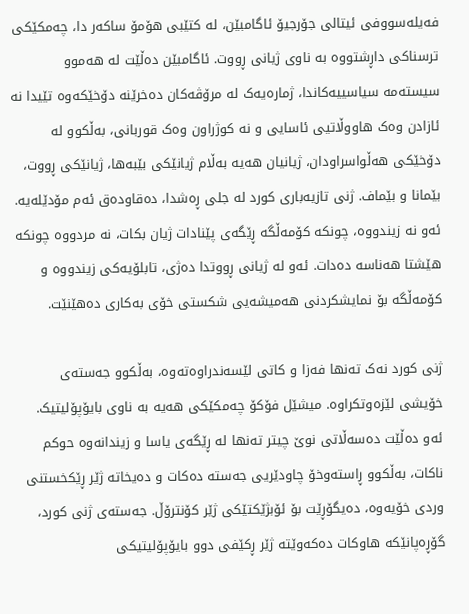فەیلەسووفی ئیتالی جۆرجیۆ ئاگامبێن، لە کتێبی هۆمۆ ساکەر دا، چەمکێکی ترسناکی داڕشتووە بە ناوی ژیانی ڕووت. ئاگامبێن دەڵێت لە هەموو سیستەمە سیاسییەکاندا، ژمارەیەک لە مرۆڤەکان دەخرێنە دۆخێکەوە تێیدا نە ئازادن وەک هاووڵاتیی ئاسایی و نە کوژراون وەک قوربانی، بەڵکوو لە دۆخێکی هەڵواسراودان، ژیانیان هەیە بەڵام ژیانێکی بێبەها، ژیانێکی ڕووت، بێمانا و بێماف. ژنی تازیەباری کورد لە جلی ڕەشدا، دەقاودەق ئەم مۆدێلەیە. ئەو نە زیندووە، چونکە کۆمەڵگە ڕێگەی پێنادات ژیان بکات، نە مردووە چونکە هێشتا هەناسە دەدات. ئەو لە ژیانی ڕووتدا دەژی، تابلۆیەکی زیندووە و کۆمەڵگە بۆ نمایشکردنی هەمیشەیی شکستی خۆی بەکاری دەهێنێت.

ژنی کورد نەک تەنها فەزا و کاتی لێسەندراوەتەوە، بەڵکوو جەستەی خۆیشی لێزەوتکراوە. میشێل فۆکۆ چەمکێکی هەیە بە ناوی بایۆپۆلیتیک. ئەو دەڵێت دەسەڵاتی نوێ چیتر تەنها لە ڕێگەی یاسا و زیندانەوە حوکم ناکات، بەڵکوو ڕاستەوخۆ چاودێریی جەستە دەکات و دەیخاتە ژێر ڕێکخستنی وردی خۆیەوە، دەیگۆڕێت بۆ ئۆبژێکتێکی ژێر کۆنترۆڵ. جەستەی ژنی کورد، گۆڕەپانێکە هاوکات دەکەوێتە ژێر ڕکێفی دوو بایۆپۆلیتیکی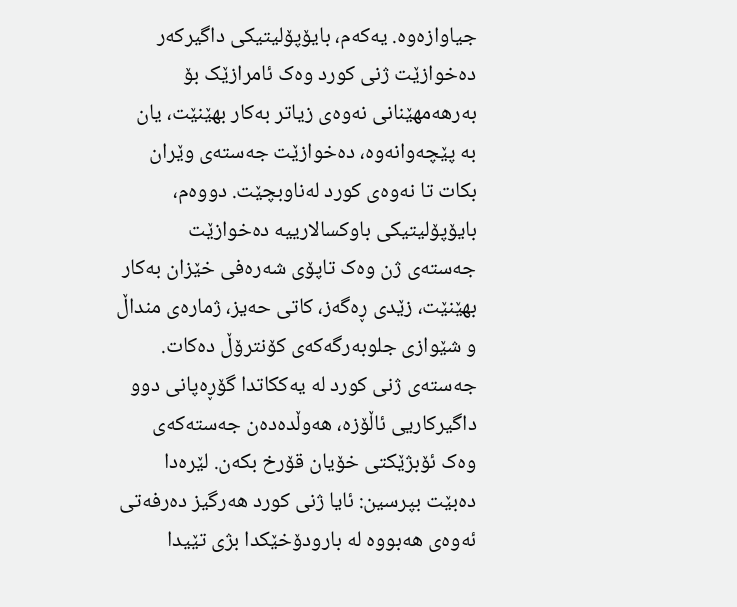جیاوازەوە. یەکەم، بایۆپۆلیتیکی داگیرکەر دەخوازێت ژنی کورد وەک ئامرازێک بۆ بەرهەمهێنانی نەوەی زیاتر بەکار بهێنێت، یان بە پێچەوانەوە، دەخوازێت جەستەی وێران بکات تا نەوەی کورد لەناوبچێت. دووەم، بایۆپۆلیتیکی باوکسالارییە دەخوازێت جەستەی ژن وەک تاپۆی شەرەفی خێزان بەکار بهێنێت، زێدی ڕەگەز، کاتی حەیز، ژمارەی منداڵ و شێوازی جلوبەرگەکەی کۆنترۆڵ دەکات. جەستەی ژنی کورد لە یەککاتدا گۆڕەپانی دوو داگیرکاریی ئاڵۆزە، هەوڵدەدەن جەستەکەی وەک ئۆبژێکتی خۆیان قۆرخ بکەن. لێرەدا دەبێت بپرسین: ئایا ژنی کورد هەرگیز دەرفەتی ئەوەی هەبووە لە بارودۆخێکدا بژی تێیدا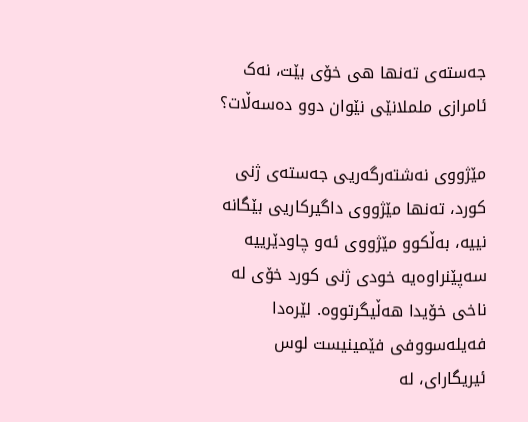جەستەی تەنها هی خۆی بێت، نەک ئامرازی ململانێی نێوان دوو دەسەڵات؟

مێژووی نەشتەرگەریی جەستەی ژنی کورد، تەنها مێژووی داگیرکاریی بێگانە نییە، بەڵکوو مێژووی ئەو چاودێرییە سەپێنراوەیە خودی ژنی کورد خۆی لە ناخی خۆیدا هەڵیگرتووە. لێرەدا فەیلەسووفی فێمینیست لوس ئیریگارای، لە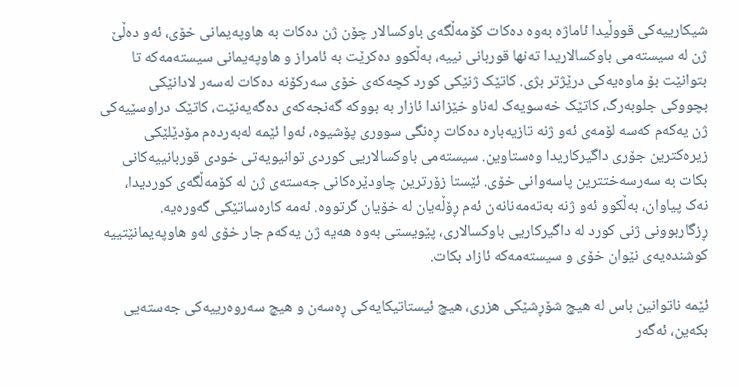شیکارییەکی قووڵیدا ئاماژە بەوە دەکات کۆمەڵگەی باوکسالار چۆن ژن دەکات بە هاوپەیمانی خۆی، ئەو دەڵێ ژن لە سیستەمی باوکسالاریدا تەنها قوربانی نییە، بەڵکوو دەکرێت بە ئامراز و هاوپەیمانی سیستەمەکە تا بتوانێت بۆ ماوەیەکی درێژتر بژی. کاتێک ژنێکی کورد کچەکەی خۆی سەرکۆنە دەکات لەسەر لادانێکی بچووکی جلوبەرگ، کاتێک خەسویەک لەناو خێزاندا ئازار بە بووکە گەنجەکەی دەگەیەنێت، کاتێک دراوسێیەکی ژن یەکەم کەسە لۆمەی ئەو ژنە تازیەبارە دەکات ڕەنگی سووری پۆشیوە، ئەوا ئێمە لەبەردەم مۆدێلێکی زیرەکترین جۆری داگیرکاریدا وەستاوین. سیستەمی باوکسالاریی کوردی توانیویەتی خودی قوربانییەکانی بکات بە سەرسەختترین پاسەوانی خۆی. ئێستا زۆرترین چاودێرەکانی جەستەی ژن لە کۆمەڵگەی کوردیدا، نەک پیاوان، بەڵکوو ئەو ژنە بەتەمەنانەن ئەم ڕۆڵەیان لە خۆیان گرتووە. ئەمە کارەساتێکی گەورەیە. ڕزگاربوونی ژنی کورد لە داگیرکاریی باوکسالاری، پێویستی بەوە هەیە ژن یەکەم جار خۆی لەو هاوپەیمانێتییە کوشندەیەی نێوان خۆی و سیستەمەکە ئازاد بکات.

ئێمە ناتوانین باس لە هیچ شۆڕشێکی هزری، هیچ ئیستاتیکایەکی ڕەسەن و هیچ سەروەرییەکی جەستەیی بکەین، ئەگەر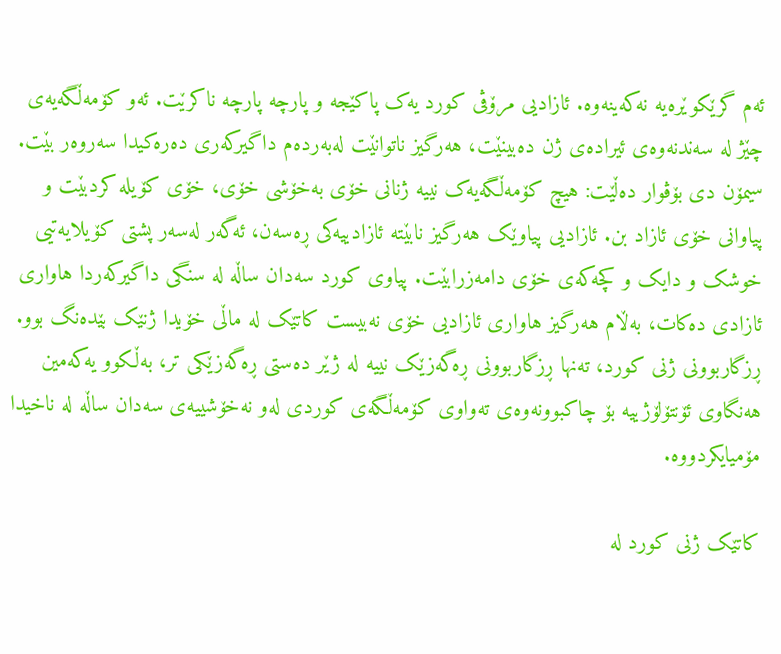ئەم گرێکوێرەیە نەکەینەوە. ئازادیی مرۆڤی کورد یەک پاکێجە و پارچە پارچە ناکرێت. ئەو کۆمەڵگەیەی چێژ لە سەندنەوەی ئیرادەی ژن دەبینێت، هەرگیز ناتوانێت لەبەردەم داگیرکەری دەرەکیدا سەروەر بێت. سیمۆن دی بۆڤوار دەڵێت: هیچ کۆمەڵگەیەک نییە ژنانی خۆی بەخۆشی خۆی، خۆی کۆیلە کردبێت و پیاوانی خۆی ئازاد بن. ئازادیی پیاوێک هەرگیز نابێتە ئازادییەکی ڕەسەن، ئەگەر لەسەر پشتی کۆیلایەتیی خوشک و دایک و کچەکەی خۆی دامەزرابێت. پیاوی کورد سەدان ساڵە لە سنگی داگیرکەردا هاواری ئازادی دەکات، بەڵام هەرگیز هاواری ئازادیی خۆی نەبیست کاتێک لە ماڵی خۆیدا ژنێک بێدەنگ بوو. ڕزگاربوونی ژنی کورد، تەنها ڕزگاربوونی ڕەگەزێک نییە لە ژێر دەستی ڕەگەزێکی تر، بەڵکوو یەکەمین هەنگاوی ئۆنتۆلۆژییە بۆ چاکبوونەوەی تەواوی کۆمەڵگەی کوردی لەو نەخۆشییەی سەدان ساڵە لە ناخیدا مۆمیایکردووە.

کاتێک ژنی کورد لە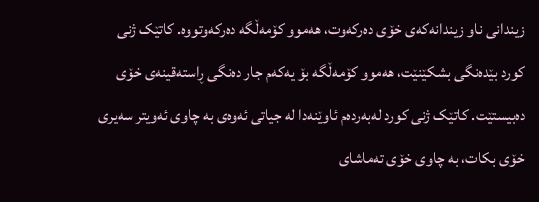زیندانی ناو زیندانەکەی خۆی دەرکەوت، هەموو کۆمەڵگە دەرکەوتووە. کاتێک ژنی کورد بێدەنگی بشکێنێت، هەموو کۆمەڵگە بۆ یەکەم جار دەنگی ڕاستەقینەی خۆی دەبیستێت. کاتێک ژنی کورد لەبەردەم ئاوێنەدا لە جیاتی ئەوەی بە چاوی ئەویتر سەیری خۆی بکات، بە چاوی خۆی تەماشای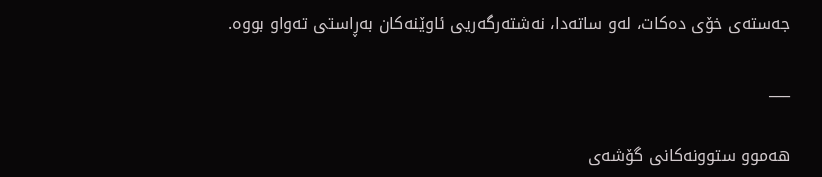جەستەی خۆی دەکات، لەو ساتەدا، نەشتەرگەریی ئاوێنەکان بەڕاستی تەواو بووە.

___

هەموو ستوونەکانی گۆشەی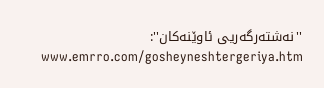''نەشتەرگەریی ئاوێنەکان'': www.emrro.com/gosheyneshtergeriya.htm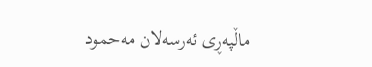ماڵپه‌ڕی ئه‌رسه‌لان مه‌حمود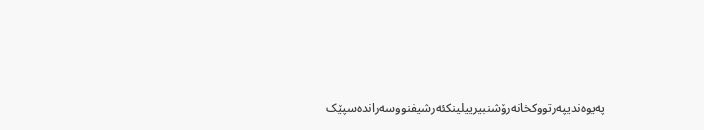په‌یوه‌ندیپه‌رتووکخانه‌رۆشنبیرییلینکئه‌رشیفنووسه‌رانده‌سپێک